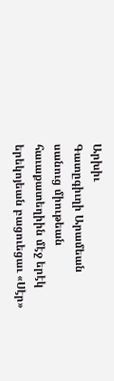Արխիւ
Գատըգիւղի Արամեան սանուց միութեան հաւաքատեղիին մէջ երէկ երեկոյեան բացուեցաւ «Սէր»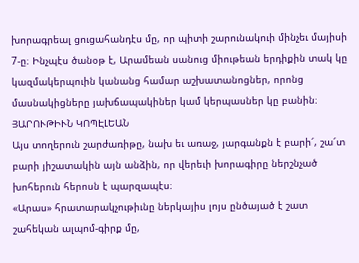խորագրեալ ցուցահանդէս մը, որ պիտի շարունակուի մինչեւ մայիսի 7-ը։ Ինչպէս ծանօթ է, Արամեան սանուց միութեան երդիքին տակ կը կազմակերպուին կանանց համար աշխատանոցներ, որոնց մասնակիցները յախճապակիներ կամ կերպասներ կը բանին։
ՅԱՐՈՒԹԻՒՆ ԿՈՊԷԼԵԱՆ
Այս տողերուն շարժառիթը, նախ եւ առաջ, յարգանքն է բարի՜, շա՜տ բարի յիշատակին այն անձին, որ վերեւի խորագիրը ներշնչած խոհերուն հերոսն է պարզապէս։
«Արաս» հրատարակչութիւնը ներկայիս լոյս ընծայած է շատ շահեկան ալպոմ-գիրք մը,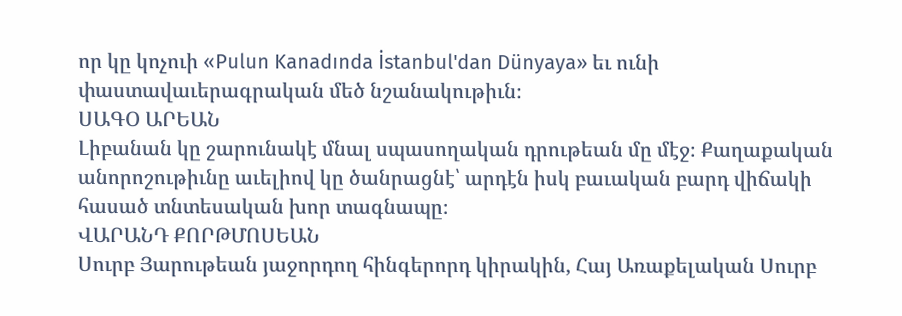որ կը կոչուի «Pulun Kanadında İstanbul'dan Dünyaya» եւ ունի փաստավաւերագրական մեծ նշանակութիւն։
ՍԱԳՕ ԱՐԵԱՆ
Լիբանան կը շարունակէ մնալ սպասողական դրութեան մը մէջ։ Քաղաքական անորոշութիւնը աւելիով կը ծանրացնէ՝ արդէն իսկ բաւական բարդ վիճակի հասած տնտեսական խոր տագնապը։
ՎԱՐԱՆԴ ՔՈՐԹՄՈՍԵԱՆ
Սուրբ Յարութեան յաջորդող հինգերորդ կիրակին, Հայ Առաքելական Սուրբ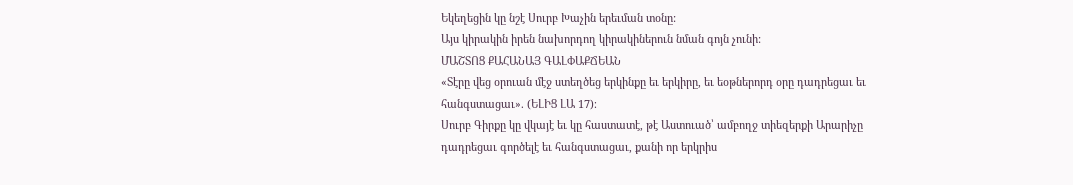Եկեղեցին կը նշէ Սուրբ Խաչին երեւման տօնը:
Այս կիրակին իրեն նախորդող կիրակիներուն նման գոյն չունի:
ՄԱՇՏՈՑ ՔԱՀԱՆԱՅ ԳԱԼՓԱՔՃԵԱՆ
«Տէրը վեց օրուան մէջ ստեղծեց երկինքը եւ երկիրը, եւ եօթներորդ օրը դադրեցաւ եւ հանգստացաւ». (ԵԼԻՑ ԼԱ 17)։
Սուրբ Գիրքը կը վկայէ եւ կը հաստատէ, թէ Աստուած՝ ամբողջ տիեզերքի Արարիչը դադրեցաւ գործելէ եւ հանգստացաւ, քանի որ երկրիս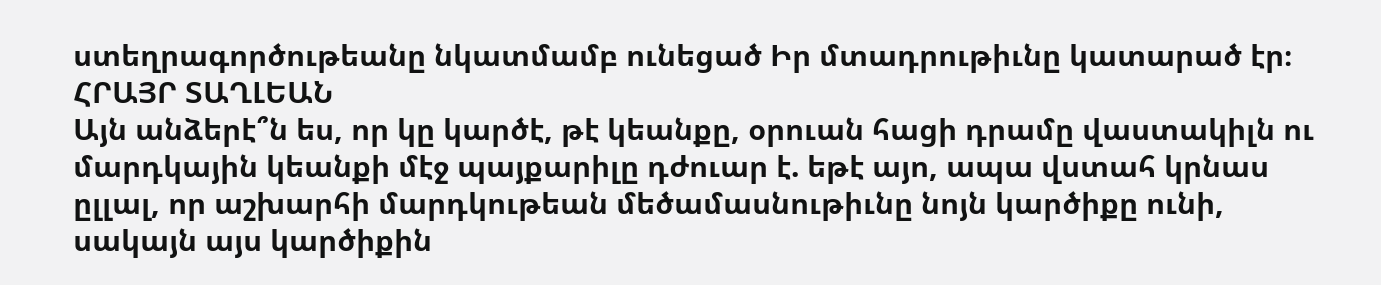ստեղրագործութեանը նկատմամբ ունեցած Իր մտադրութիւնը կատարած էր։
ՀՐԱՅՐ ՏԱՂԼԵԱՆ
Այն անձերէ՞ն ես, որ կը կարծէ, թէ կեանքը, օրուան հացի դրամը վաստակիլն ու մարդկային կեանքի մէջ պայքարիլը դժուար է. եթէ այո, ապա վստահ կրնաս ըլլալ, որ աշխարհի մարդկութեան մեծամասնութիւնը նոյն կարծիքը ունի, սակայն այս կարծիքին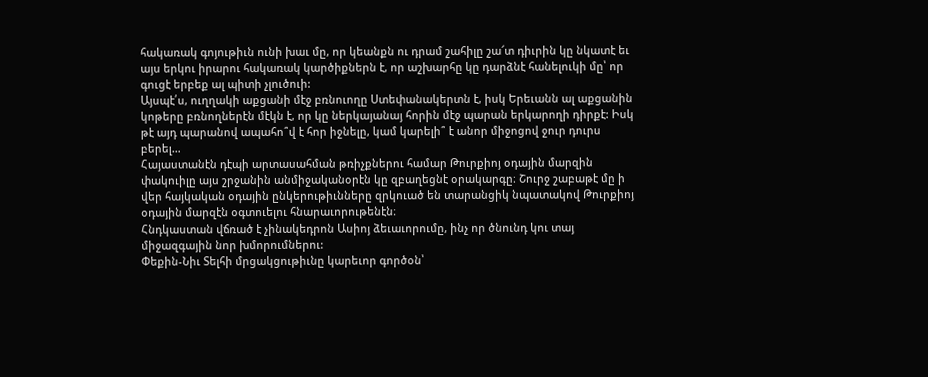հակառակ գոյութիւն ունի խաւ մը, որ կեանքն ու դրամ շահիլը շա՜տ դիւրին կը նկատէ եւ այս երկու իրարու հակառակ կարծիքներն է, որ աշխարհը կը դարձնէ հանելուկի մը՝ որ գուցէ երբեք ալ պիտի չլուծուի:
Այսպէ՛ս, ուղղակի աքցանի մէջ բռնուողը Ստեփանակերտն է, իսկ Երեւանն ալ աքցանին կոթերը բռնողներէն մէկն է, որ կը ներկայանայ հորին մէջ պարան երկարողի դիրքէ: Իսկ թէ այդ պարանով ապահո՞վ է հոր իջնելը, կամ կարելի՞ է անոր միջոցով ջուր դուրս բերել…
Հայաստանէն դէպի արտասահման թռիչքներու համար Թուրքիոյ օդային մարզին փակուիլը այս շրջանին անմիջականօրէն կը զբաղեցնէ օրակարգը։ Շուրջ շաբաթէ մը ի վեր հայկական օդային ընկերութիւնները զրկուած են տարանցիկ նպատակով Թուրքիոյ օդային մարզէն օգտուելու հնարաւորութենէն։
Հնդկաստան վճռած է չինակեդրոն Ասիոյ ձեւաւորումը, ինչ որ ծնունդ կու տայ միջազգային նոր խմորումներու:
Փեքին-Նիւ Տելհի մրցակցութիւնը կարեւոր գործօն՝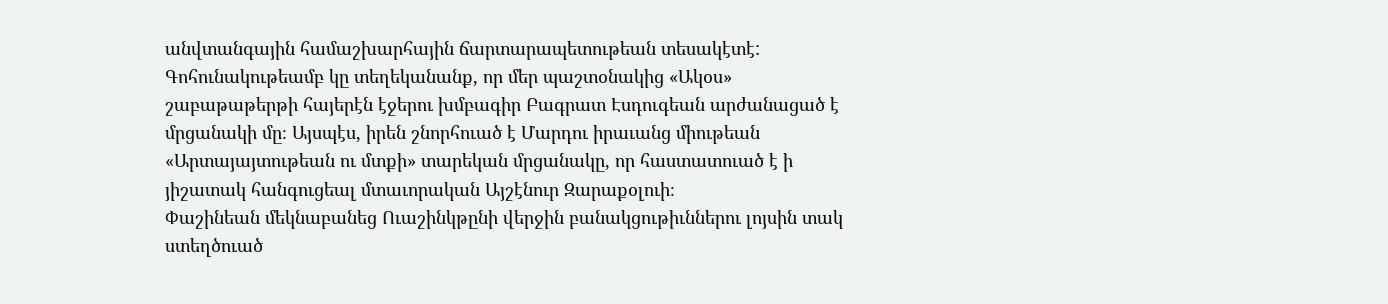անվտանգային համաշխարհային ճարտարապետութեան տեսակէտէ:
Գոհունակութեամբ կը տեղեկանանք, որ մեր պաշտօնակից «Ակօս» շաբաթաթերթի հայերէն էջերու խմբագիր Բագրատ Էսդուգեան արժանացած է մրցանակի մը։ Այսպէս, իրեն շնորհուած է Մարդու իրաւանց միութեան «Արտայայտութեան ու մտքի» տարեկան մրցանակը, որ հաստատուած է ի յիշատակ հանգուցեալ մտաւորական Այշէնուր Զարաքօլուի։
Փաշինեան մեկնաբանեց Ուաշինկթընի վերջին բանակցութիւններու լոյսին տակ ստեղծուած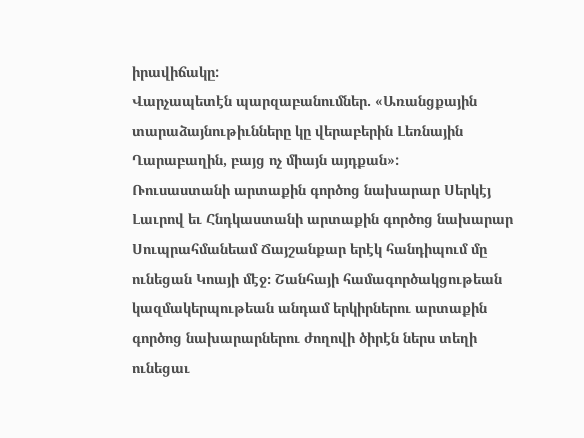իրավիճակը:
Վարչապետէն պարզաբանումներ. «Առանցքային տարաձայնութիւնները կը վերաբերին Լեռնային Ղարաբաղին, բայց ոչ միայն այդքան»:
Ռուսաստանի արտաքին գործոց նախարար Սերկէյ Լաւրով եւ Հնդկաստանի արտաքին գործոց նախարար Սուպրահմանեամ Ճայշանքար երէկ հանդիպում մը ունեցան Կոայի մէջ։ Շանհայի համագործակցութեան կազմակերպութեան անդամ երկիրներու արտաքին գործոց նախարարներու ժողովի ծիրէն ներս տեղի ունեցաւ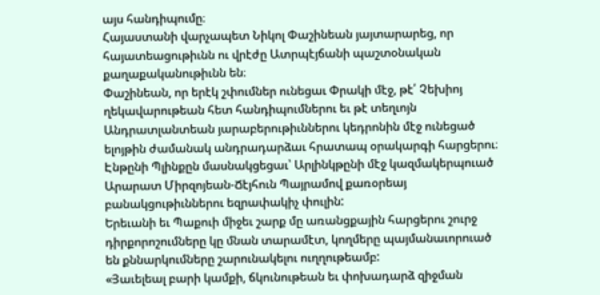այս հանդիպումը։
Հայաստանի վարչապետ Նիկոլ Փաշինեան յայտարարեց, որ հայատեացութիւնն ու վրէժը Ատրպէյճանի պաշտօնական քաղաքականութիւնն են։
Փաշինեան, որ երէկ շփումներ ունեցաւ Փրակի մէջ, թէ՛ Չեխիոյ ղեկավարութեան հետ հանդիպումներու եւ թէ տեղւոյն Անդրատլանտեան յարաբերութիւններու կեդրոնին մէջ ունեցած ելոյթին ժամանակ անդրադարձաւ հրատապ օրակարգի հարցերու։
Էնթընի Պլինքըն մասնակցեցաւ՝ Արլինկթընի մէջ կազմակերպուած Արարատ Միրզոյեան-Ճէյհուն Պայրամով քառօրեայ բանակցութիւններու եզրափակիչ փուլին:
Երեւանի եւ Պաքուի միջեւ շարք մը առանցքային հարցերու շուրջ դիրքորոշումները կը մնան տարամէտ, կողմերը պայմանաւորուած են քննարկումները շարունակելու ուղղութեամբ:
«Յաւելեալ բարի կամքի, ճկունութեան եւ փոխադարձ զիջման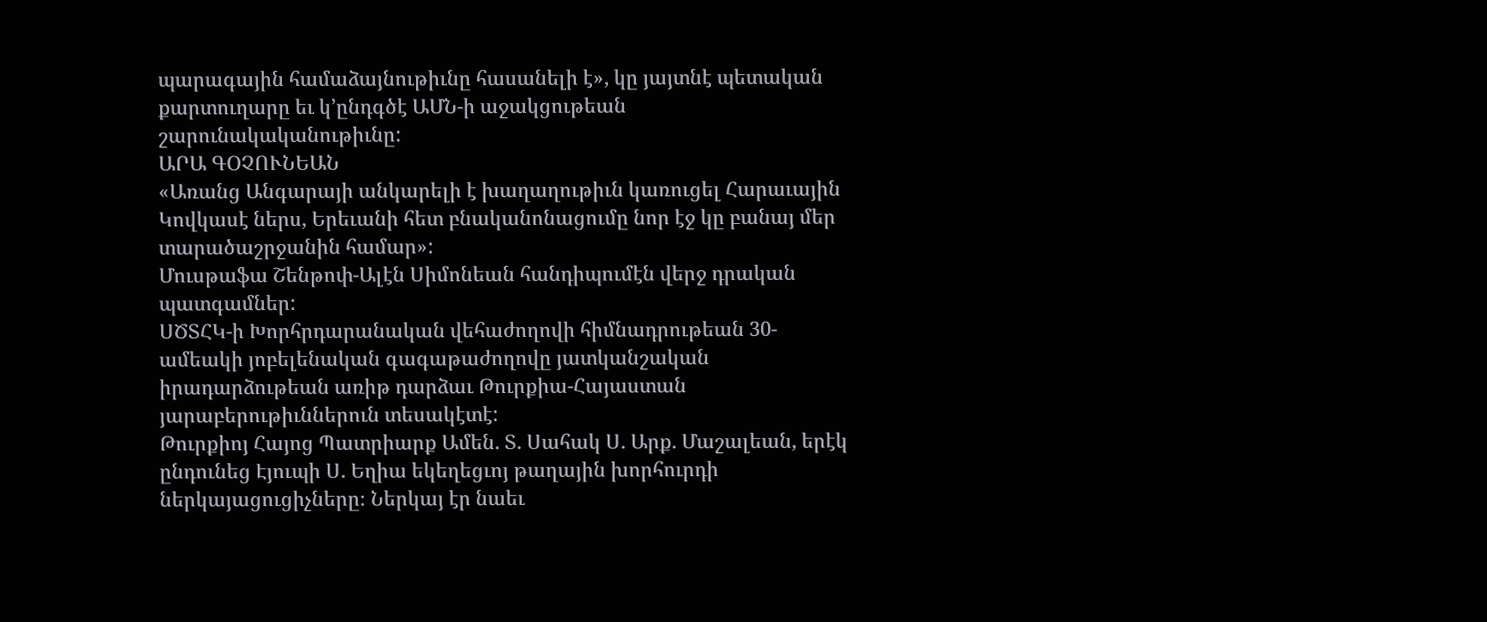պարագային համաձայնութիւնը հասանելի է», կը յայտնէ պետական քարտուղարը եւ կ՚ընդգծէ ԱՄՆ-ի աջակցութեան շարունակականութիւնը:
ԱՐԱ ԳՕՉՈՒՆԵԱՆ
«Առանց Անգարայի անկարելի է խաղաղութիւն կառուցել Հարաւային Կովկասէ ներս, Երեւանի հետ բնականոնացումը նոր էջ կը բանայ մեր տարածաշրջանին համար»:
Մուսթաֆա Շենթոփ-Ալէն Սիմոնեան հանդիպումէն վերջ դրական պատգամներ:
ՍԾՏՀԿ-ի Խորհրդարանական վեհաժողովի հիմնադրութեան 30-ամեակի յոբելենական գագաթաժողովը յատկանշական իրադարձութեան առիթ դարձաւ Թուրքիա-Հայաստան յարաբերութիւններուն տեսակէտէ:
Թուրքիոյ Հայոց Պատրիարք Ամեն. Տ. Սահակ Ս. Արք. Մաշալեան, երէկ ընդունեց Էյուպի Ս. Եղիա եկեղեցւոյ թաղային խորհուրդի ներկայացուցիչները։ Ներկայ էր նաեւ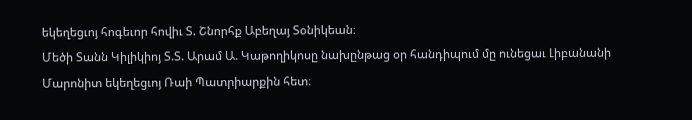եկեղեցւոյ հոգեւոր հովիւ Տ. Շնորհք Աբեղայ Տօնիկեան։
Մեծի Տանն Կիլիկիոյ Տ.Տ. Արամ Ա. Կաթողիկոսը նախընթաց օր հանդիպում մը ունեցաւ Լիբանանի Մարոնիտ եկեղեցւոյ Ռաի Պատրիարքին հետ։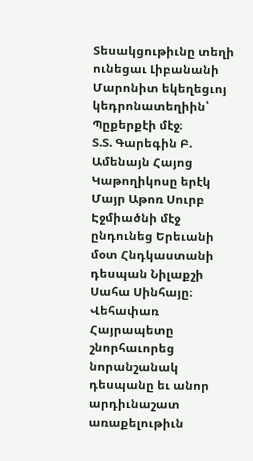Տեսակցութիւնը տեղի ունեցաւ Լիբանանի Մարոնիտ եկեղեցւոյ կեդրոնատեղիին՝ Պըքերքէի մէջ։
Տ.Տ. Գարեգին Բ. Ամենայն Հայոց Կաթողիկոսը երէկ Մայր Աթոռ Սուրբ Էջմիածնի մէջ ընդունեց Երեւանի մօտ Հնդկաստանի դեսպան Նիլաքշի Սահա Սինհայը։ Վեհափառ Հայրապետը շնորհաւորեց նորանշանակ դեսպանը եւ անոր արդիւնաշատ առաքելութիւն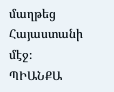մաղթեց Հայաստանի մէջ։
ՊԻԱՆՔԱ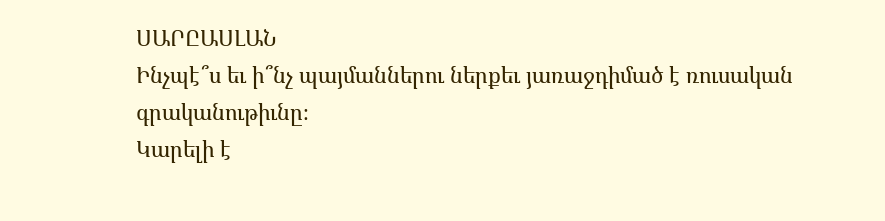ՍԱՐԸԱՍԼԱՆ
Ինչպէ՞ս եւ ի՞նչ պայմաններու ներքեւ յառաջդիմած է ռուսական գրականութիւնը։
Կարելի է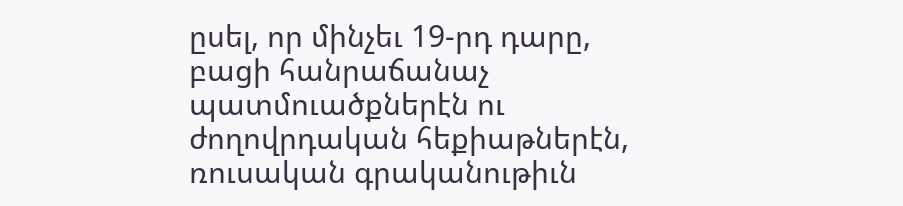ըսել, որ մինչեւ 19-րդ դարը, բացի հանրաճանաչ պատմուածքներէն ու ժողովրդական հեքիաթներէն, ռուսական գրականութիւն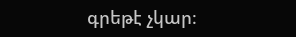գրեթէ չկար։